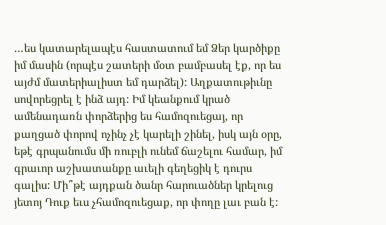…ես կատարելապէս հաստատում եմ Ձեր կարծիքը իմ մասին (որպէս շատերի մօտ բամբասել էք, որ ես այժմ մատերիալիստ եմ դարձել): Աղքատութիւնը սովորեցրել է ինձ այդ: Իմ կեանքում կրած ամենադառն փորձերից ես համոզուեցայ, որ քաղցած փորով ոչինչ չէ կարելի շինել, իսկ այն օրը, եթէ գրպանումս մի ռուբլի ունեմ ճաշելու համար, իմ գրաւոր աշխատանքը աւելի գեղեցիկ է դուրս գալիս: Մի՞թէ այդքան ծանր հարուածներ կրելուց յետոյ Դուք եւս չհամոզուեցաք, որ փողը լաւ բան է: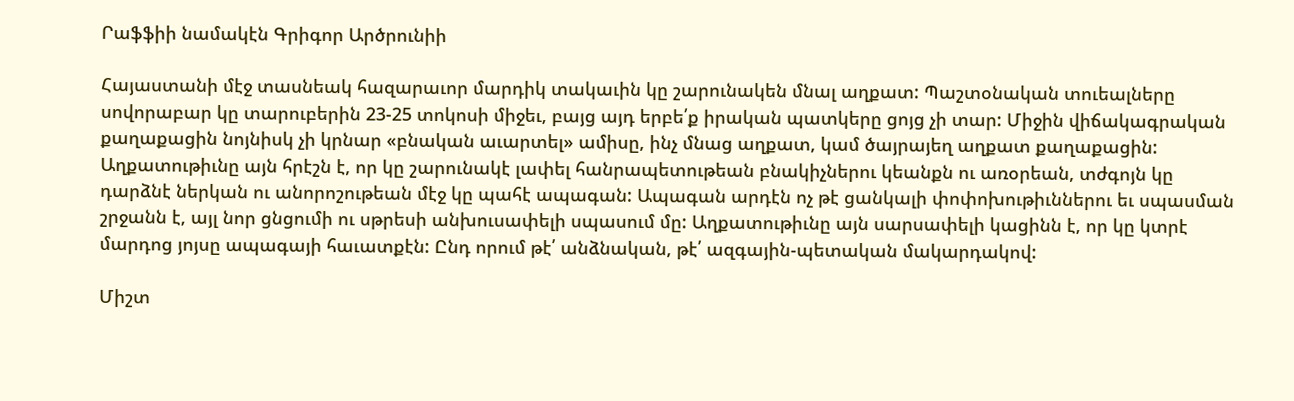Րաֆֆիի նամակէն Գրիգոր Արծրունիի

Հայաստանի մէջ տասնեակ հազարաւոր մարդիկ տակաւին կը շարունակեն մնալ աղքատ: Պաշտօնական տուեալները սովորաբար կը տարուբերին 23-25 տոկոսի միջեւ, բայց այդ երբե՛ք իրական պատկերը ցոյց չի տար: Միջին վիճակագրական քաղաքացին նոյնիսկ չի կրնար «բնական աւարտել» ամիսը, ինչ մնաց աղքատ, կամ ծայրայեղ աղքատ քաղաքացին: Աղքատութիւնը այն հրէշն է, որ կը շարունակէ լափել հանրապետութեան բնակիչներու կեանքն ու առօրեան, տժգոյն կը դարձնէ ներկան ու անորոշութեան մէջ կը պահէ ապագան: Ապագան արդէն ոչ թէ ցանկալի փոփոխութիւններու եւ սպասման շրջանն է, այլ նոր ցնցումի ու սթրեսի անխուսափելի սպասում մը: Աղքատութիւնը այն սարսափելի կացինն է, որ կը կտրէ մարդոց յոյսը ապագայի հաւատքէն: Ընդ որում թէ՛ անձնական, թէ՛ ազգային-պետական մակարդակով:

Միշտ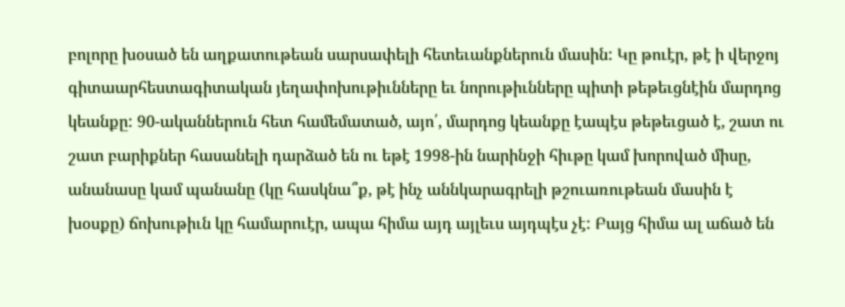բոլորը խօսած են աղքատութեան սարսափելի հետեւանքներուն մասին: Կը թուէր, թէ ի վերջոյ գիտաարհեստագիտական յեղափոխութիւնները եւ նորութիւնները պիտի թեթեւցնէին մարդոց կեանքը: 90-ականներուն հետ համեմատած, այո՛, մարդոց կեանքը էապէս թեթեւցած է, շատ ու շատ բարիքներ հասանելի դարձած են ու եթէ 1998-ին նարինջի հիւթը կամ խորոված միսը, անանասը կամ պանանը (կը հասկնա՞ք, թէ ինչ աննկարագրելի թշուառութեան մասին է խօսքը) ճոխութիւն կը համարուէր, ապա հիմա այդ այլեւս այդպէս չէ: Բայց հիմա ալ աճած են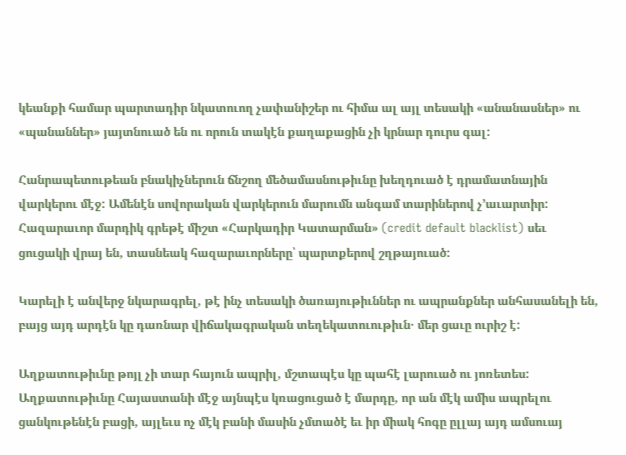կեանքի համար պարտադիր նկատուող չափանիշեր ու հիմա ալ այլ տեսակի «անանասներ» ու «պանաններ» յայտնուած են ու որուն տակէն քաղաքացին չի կրնար դուրս գալ:

Հանրապետութեան բնակիչներուն ճնշող մեծամասնութիւնը խեղդուած է դրամատնային վարկերու մէջ: Ամենէն սովորական վարկերուն մարումն անգամ տարիներով չ’աւարտիր: Հազարաւոր մարդիկ գրեթէ միշտ «Հարկադիր Կատարման» (credit default blacklist) սեւ ցուցակի վրայ են, տասնեակ հազարաւորները՝ պարտքերով շղթայուած:

Կարելի է անվերջ նկարագրել, թէ ինչ տեսակի ծառայութիւններ ու ապրանքներ անհասանելի են, բայց այդ արդէն կը դառնար վիճակագրական տեղեկատուութիւն․ մեր ցաւը ուրիշ է:

Աղքատութիւնը թոյլ չի տար հայուն ապրիլ, մշտապէս կը պահէ լարուած ու յոռետես: Աղքատութիւնը Հայաստանի մէջ այնպէս կռացուցած է մարդը, որ ան մէկ ամիս ապրելու ցանկութենէն բացի, այլեւս ոչ մէկ բանի մասին չմտածէ եւ իր միակ հոգը ըլլայ այդ ամսուայ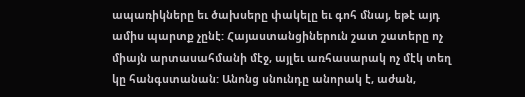ապառիկները եւ ծախսերը փակելը եւ գոհ մնայ, եթէ այդ ամիս պարտք չընէ: Հայաստանցիներուն շատ շատերը ոչ միայն արտասահմանի մէջ, այլեւ առհասարակ ոչ մէկ տեղ կը հանգստանան: Անոնց սնունդը անորակ է, աժան,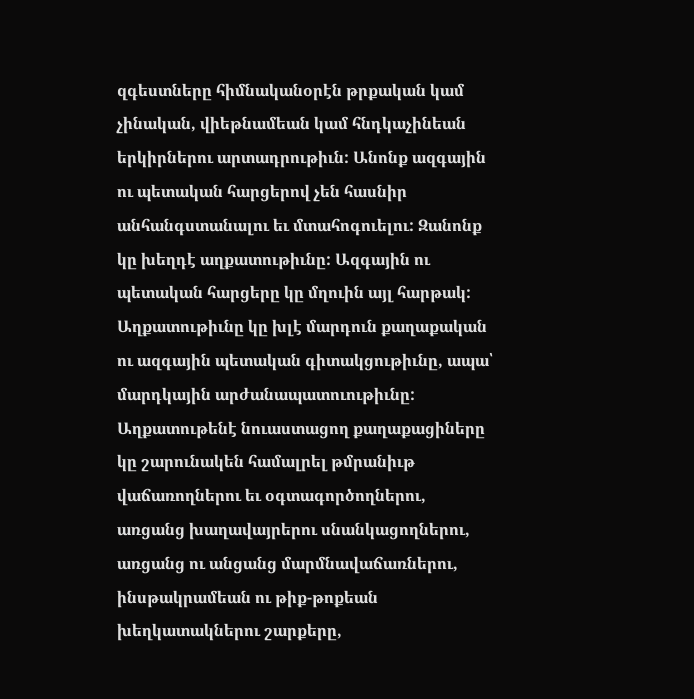զգեստները հիմնականօրէն թրքական կամ չինական, վիեթնամեան կամ հնդկաչինեան երկիրներու արտադրութիւն: Անոնք ազգային ու պետական հարցերով չեն հասնիր անհանգստանալու եւ մտահոգուելու: Զանոնք կը խեղդէ աղքատութիւնը: Ազգային ու պետական հարցերը կը մղուին այլ հարթակ: Աղքատութիւնը կը խլէ մարդուն քաղաքական ու ազգային պետական գիտակցութիւնը, ապա՝ մարդկային արժանապատուութիւնը: Աղքատութենէ նուաստացող քաղաքացիները կը շարունակեն համալրել թմրանիւթ վաճառողներու եւ օգտագործողներու, առցանց խաղավայրերու սնանկացողներու, առցանց ու անցանց մարմնավաճառներու, ինսթակրամեան ու թիք-թոքեան խեղկատակներու շարքերը,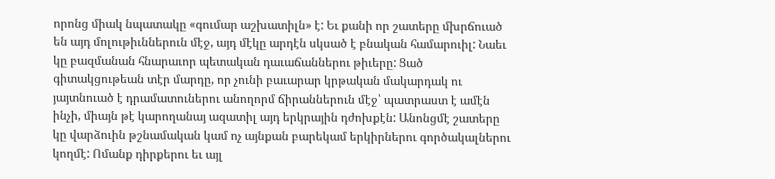որոնց միակ նպատակը «գումար աշխատիլն» է: Եւ քանի որ շատերը մխրճուած են այդ մոլութիւններուն մէջ, այդ մէկը արդէն սկսած է բնական համարուիլ: Նաեւ կը բազմանան հնարաւոր պետական դաւաճաններու թիւերը: Ցած գիտակցութեան տէր մարդը, որ չունի բաւարար կրթական մակարդակ ու յայտնուած է դրամատուներու անողորմ ճիրաններուն մէջ՝ պատրաստ է ամէն ինչի, միայն թէ կարողանայ ազատիլ այդ երկրային դժոխքէն: Անոնցմէ շատերը կը վարձուին թշնամական կամ ոչ այնքան բարեկամ երկիրներու գործակալներու կողմէ: Ոմանք դիրքերու եւ այլ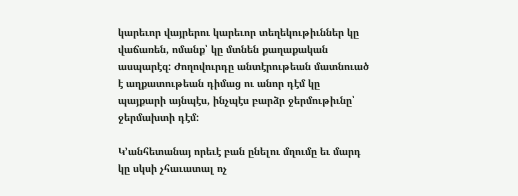կարեւոր վայրերու կարեւոր տեղեկութիւններ կը վաճառեն, ոմանք՝ կը մտնեն քաղաքական ասպարէզ: Ժողովուրդը անտէրութեան մատնուած է աղքատութեան դիմաց ու անոր դէմ կը պայքարի այնպէս, ինչպէս բարձր ջերմութիւնը՝ ջերմախտի դէմ:

Կ’անհետանայ որեւէ բան ընելու մղումը եւ մարդ կը սկսի չհաւատալ ոչ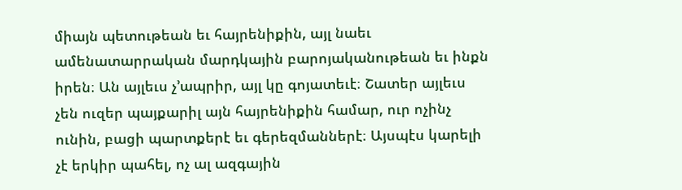միայն պետութեան եւ հայրենիքին, այլ նաեւ ամենատարրական մարդկային բարոյականութեան եւ ինքն իրեն։ Ան այլեւս չ’ապրիր, այլ կը գոյատեւէ։ Շատեր այլեւս չեն ուզեր պայքարիլ այն հայրենիքին համար, ուր ոչինչ ունին, բացի պարտքերէ եւ գերեզմաններէ։ Այսպէս կարելի չէ երկիր պահել, ոչ ալ ազգային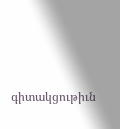գիտակցութիւն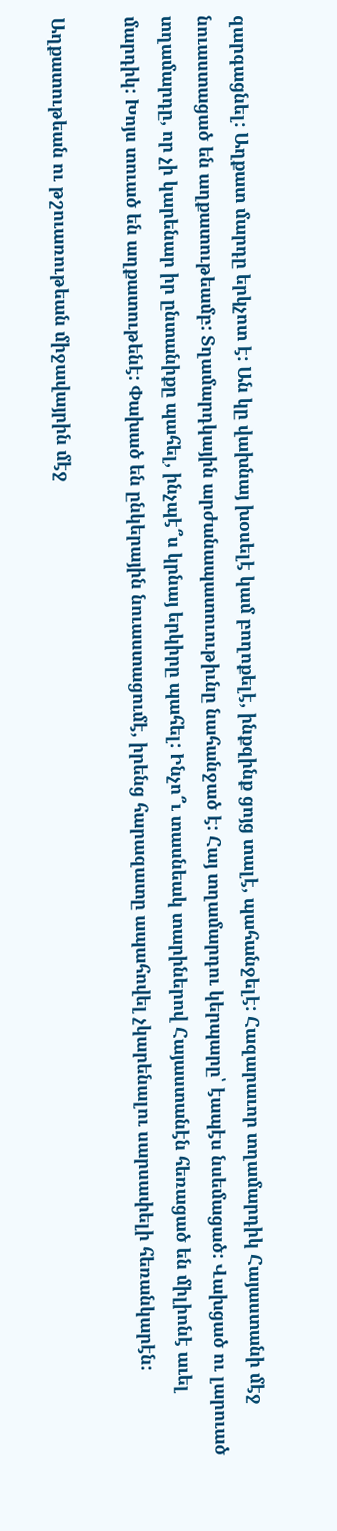զարգացնել: Աղքատ մարդը երկչոտ է: Ան կը վախնայ խօսելէ կամ բողոքելէ, ինքզինք ցոյց տալէ, պահանջելէ: Հազարաւոր տղամարդիկ Հայաստանի մէջ նուաստացած են աղքատութեամբ: Տղամարդկային արժանապատուութիւնը նահանջած է: Հայ տղամարդու կերպարը՝ էապէս նսեմացած: Վախցած ու լարուած տղամարդը, որ չի կարենար իր ընտանիքը պահել, ինչպէ՞ս կրնայ երկիրը պահել: Ինչո՞ւ տասնեակ տարիներով Հայաստանէն հեռացած են միլիոնէ աւել մարդիկ: Խոյս տուած են աղքատութենէ: Փախած են ընկերային նուաստացումէ, իրենց հարազատը ապահովել չկարենալու սարսափելի հեռանկարէն:

Աղքատութեան ու թշուառութեան միջավայրին մէջ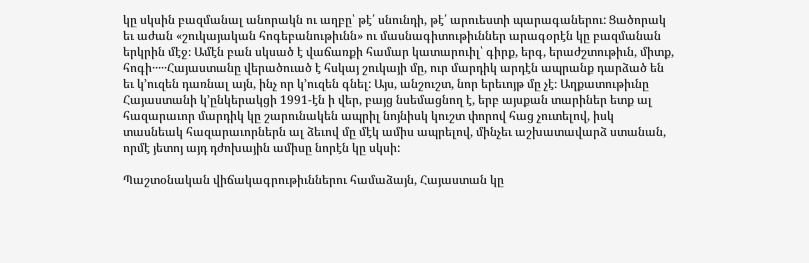կը սկսին բազմանալ անորակն ու աղբը՝ թէ՛ սնունդի, թէ՛ արուեստի պարագաներու: Ցածորակ եւ աժան «շուկայական հոգեբանութիւնն» ու մասնագիտութիւններ արագօրէն կը բազմանան երկրին մէջ։ Ամէն բան սկսած է վաճառքի համար կատարուիլ՝ գիրք, երգ, երաժշտութիւն, միտք, հոգի․․․․․Հայաստանը վերածուած է հսկայ շուկայի մը, ուր մարդիկ արդէն ապրանք դարձած են եւ կ’ուզեն դառնալ այն, ինչ որ կ’ուզեն գնել: Այս, անշուշտ, նոր երեւոյթ մը չէ։ Աղքատութիւնը Հայաստանի կ’ընկերակցի 1991-էն ի վեր, բայց նսեմացնող է, երբ այսքան տարիներ ետք ալ հազարաւոր մարդիկ կը շարունակեն ապրիլ նոյնիսկ կուշտ փորով հաց չուտելով, իսկ տասնեակ հազարաւորներն ալ ձեւով մը մէկ ամիս ապրելով, մինչեւ աշխատավարձ ստանան, որմէ յետոյ այդ դժոխային ամիսը նորէն կը սկսի:

Պաշտօնական վիճակագրութիւններու համաձայն, Հայաստան կը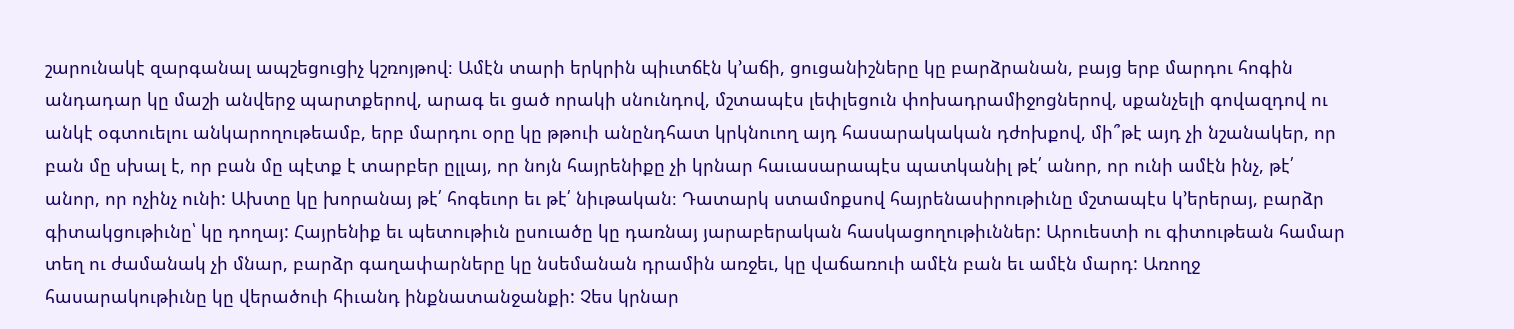շարունակէ զարգանալ ապշեցուցիչ կշռոյթով։ Ամէն տարի երկրին պիւտճէն կ’աճի, ցուցանիշները կը բարձրանան, բայց երբ մարդու հոգին անդադար կը մաշի անվերջ պարտքերով, արագ եւ ցած որակի սնունդով, մշտապէս լեփլեցուն փոխադրամիջոցներով, սքանչելի գովազդով ու անկէ օգտուելու անկարողութեամբ, երբ մարդու օրը կը թթուի անընդհատ կրկնուող այդ հասարակական դժոխքով, մի՞թէ այդ չի նշանակեր, որ բան մը սխալ է, որ բան մը պէտք է տարբեր ըլլայ, որ նոյն հայրենիքը չի կրնար հաւասարապէս պատկանիլ թէ՛ անոր, որ ունի ամէն ինչ, թէ՛ անոր, որ ոչինչ ունի: Ախտը կը խորանայ թէ՛ հոգեւոր եւ թէ՛ նիւթական։ Դատարկ ստամոքսով հայրենասիրութիւնը մշտապէս կ’երերայ, բարձր գիտակցութիւնը՝ կը դողայ: Հայրենիք եւ պետութիւն ըսուածը կը դառնայ յարաբերական հասկացողութիւններ: Արուեստի ու գիտութեան համար տեղ ու ժամանակ չի մնար, բարձր գաղափարները կը նսեմանան դրամին առջեւ, կը վաճառուի ամէն բան եւ ամէն մարդ: Առողջ հասարակութիւնը կը վերածուի հիւանդ ինքնատանջանքի: Չես կրնար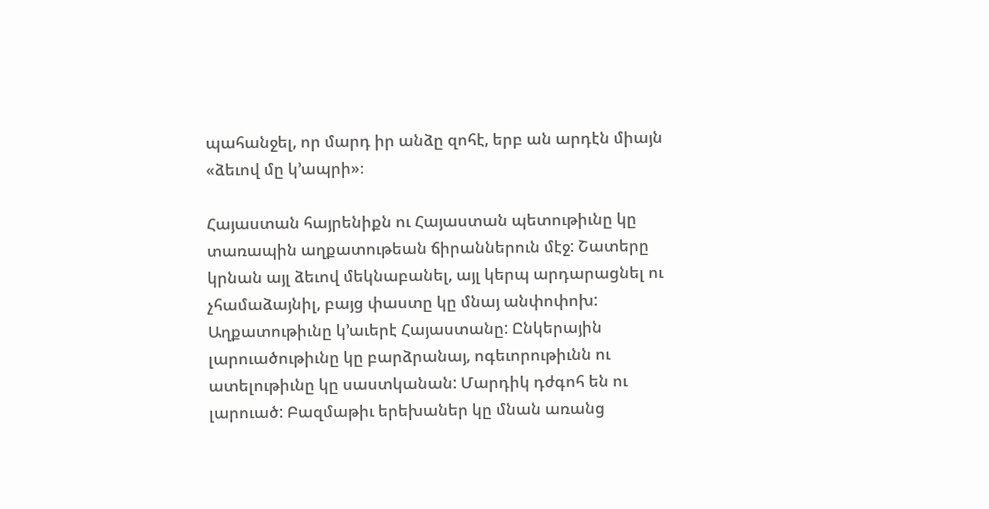պահանջել, որ մարդ իր անձը զոհէ, երբ ան արդէն միայն «ձեւով մը կ’ապրի»։

Հայաստան հայրենիքն ու Հայաստան պետութիւնը կը տառապին աղքատութեան ճիրաններուն մէջ: Շատերը կրնան այլ ձեւով մեկնաբանել, այլ կերպ արդարացնել ու չհամաձայնիլ, բայց փաստը կը մնայ անփոփոխ: Աղքատութիւնը կ’աւերէ Հայաստանը: Ընկերային լարուածութիւնը կը բարձրանայ, ոգեւորութիւնն ու ատելութիւնը կը սաստկանան: Մարդիկ դժգոհ են ու լարուած: Բազմաթիւ երեխաներ կը մնան առանց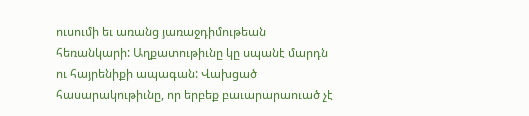ուսումի եւ առանց յառաջդիմութեան հեռանկարի: Աղքատութիւնը կը սպանէ մարդն ու հայրենիքի ապագան: Վախցած հասարակութիւնը, որ երբեք բաւարարաուած չէ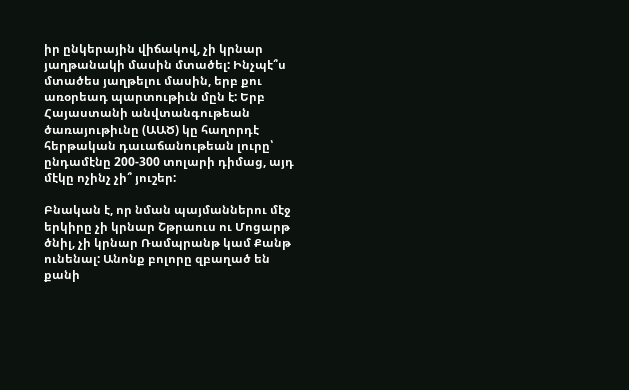իր ընկերային վիճակով, չի կրնար յաղթանակի մասին մտածել: Ինչպէ՞ս մտածես յաղթելու մասին, երբ քու առօրեադ պարտութիւն մըն է: Երբ Հայաստանի անվտանգութեան ծառայութիւնը (ԱԱԾ) կը հաղորդէ հերթական դաւաճանութեան լուրը՝ ընդամէնը 200-300 տոլարի դիմաց, այդ մէկը ոչինչ չի՞ յուշեր:

Բնական է, որ նման պայմաններու մէջ երկիրը չի կրնար Շթրաուս ու Մոցարթ ծնիլ, չի կրնար Ռամպրանթ կամ Քանթ ունենալ: Անոնք բոլորը զբաղած են քանի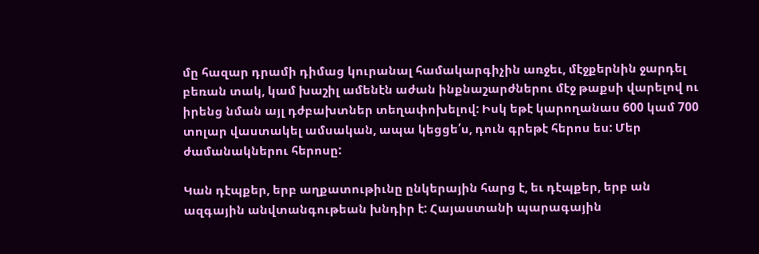մը հազար դրամի դիմաց կուրանալ համակարգիչին առջեւ, մէջքերնին ջարդել բեռան տակ, կամ խաշիլ ամենէն աժան ինքնաշարժներու մէջ թաքսի վարելով ու իրենց նման այլ դժբախտներ տեղափոխելով: Իսկ եթէ կարողանաս 600 կամ 700 տոլար վաստակել ամսական, ապա կեցցե՛ս, դուն գրեթէ հերոս ես: Մեր ժամանակներու հերոսը:

Կան դէպքեր, երբ աղքատութիւնը ընկերային հարց է, եւ դէպքեր, երբ ան ազգային անվտանգութեան խնդիր է: Հայաստանի պարագային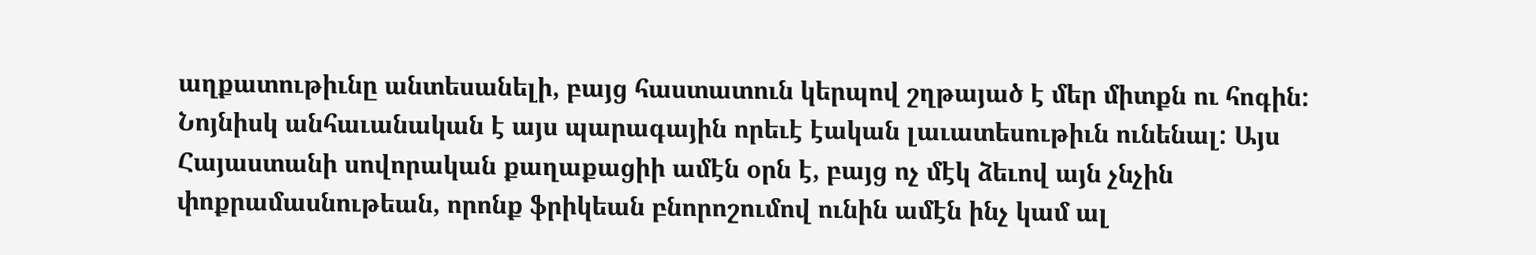աղքատութիւնը անտեսանելի, բայց հաստատուն կերպով շղթայած է մեր միտքն ու հոգին: Նոյնիսկ անհաւանական է այս պարագային որեւէ էական լաւատեսութիւն ունենալ: Այս Հայաստանի սովորական քաղաքացիի ամէն օրն է, բայց ոչ մէկ ձեւով այն չնչին փոքրամասնութեան, որոնք ֆրիկեան բնորոշումով ունին ամէն ինչ կամ ալ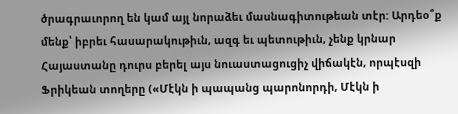ծրագրաւորող են կամ այլ նորաձեւ մասնագիտութեան տէր: Արդեօ՞ք մենք՝ իբրեւ հասարակութիւն, ազգ եւ պետութիւն, չենք կրնար Հայաստանը դուրս բերել այս նուաստացուցիչ վիճակէն, որպէսզի Ֆրիկեան տողերը («Մէկն ի պապանց պարոնորդի, Մէկն ի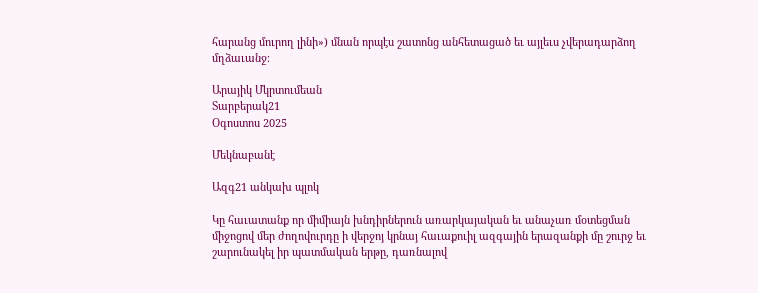հարանց մուրող լինի») մնան որպէս շատոնց անհետացած եւ այլեւս չվերադարձող մղձաւանջ։

Արայիկ Մկրտումեան
Տարբերակ21
Օգոստոս 2025

Մեկնաբանէ

Ազգ21 անկախ պլոկ

Կը հաւատանք որ միմիայն խնդիրներուն առարկայական եւ անաչառ մօտեցման միջոցով մեր ժողովուրդը ի վերջոյ կրնայ հաւաքուիլ ազգային երազանքի մը շուրջ եւ շարունակել իր պատմական երթը, դառնալով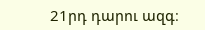21րդ դարու ազգ։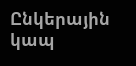Ընկերային կապ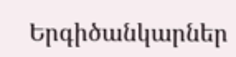Երգիծանկարներ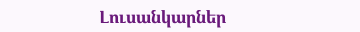Լուսանկարներ